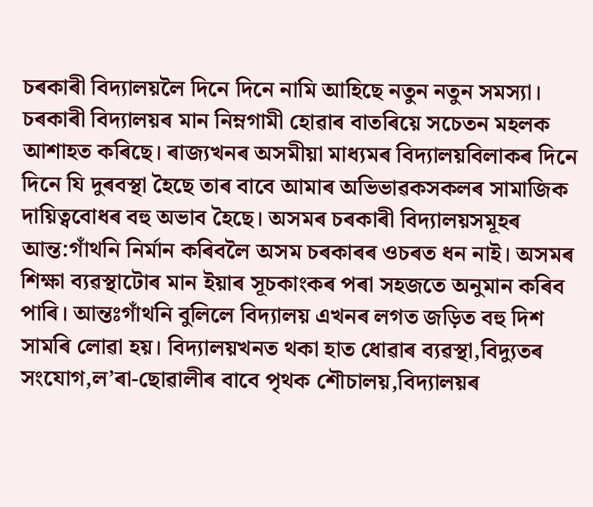চৰকাৰী বিদ্যালয়লৈ দিনে দিনে নামি আহিছে নতুন নতুন সমস্যা। চৰকাৰী বিদ্যালয়ৰ মান নিম্নগামী হোৱাৰ বাতৰিয়ে সচেতন মহলক আশাহত কৰিছে। ৰাজ্যখনৰ অসমীয়া মাধ্যমৰ বিদ্যালয়বিলাকৰ দিনে দিনে যি দুৰবস্থা হৈছে তাৰ বাবে আমাৰ অভিভাৱকসকলৰ সামাজিক দায়িত্ববোধৰ বহু অভাব হৈছে। অসমৰ চৰকাৰী বিদ্যালয়সমূহৰ আন্ত:গাঁথনি নিৰ্মান কৰিবলৈ অসম চৰকাৰৰ ওচৰত ধন নাই। অসমৰ শিক্ষা ব্যৱস্থাটোৰ মান ইয়াৰ সূচকাংকৰ পৰা সহজতে অনুমান কৰিব পাৰি। আন্তঃগাঁথনি বুলিলে বিদ্যালয় এখনৰ লগত জড়িত বহু দিশ সামৰি লোৱা হয়। বিদ্যালয়খনত থকা হাত ধোৱাৰ ব্যৱস্থা,বিদ্যুতৰ সংযোগ,ল’ৰা-ছোৱালীৰ বাবে পৃথক শৌচালয়,বিদ্যালয়ৰ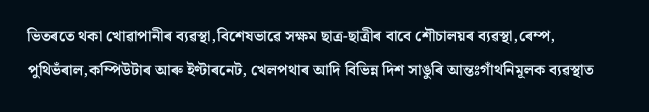ভিতৰতে থকা খোৱাপানীৰ ব্যৱস্থা,বিশেষভাৱে সক্ষম ছাত্ৰ-ছাত্ৰীৰ বাবে শৌচালয়ৰ ব্যৱস্থা,ৰেম্প, পুথিভঁৰাল,কম্পিউটাৰ আৰু ইণ্টাৰনেট, খেলপথাৰ আদি বিভিন্ন দিশ সাঙুৰি আন্তঃগাঁথনিমূলক ব্যৱস্থাত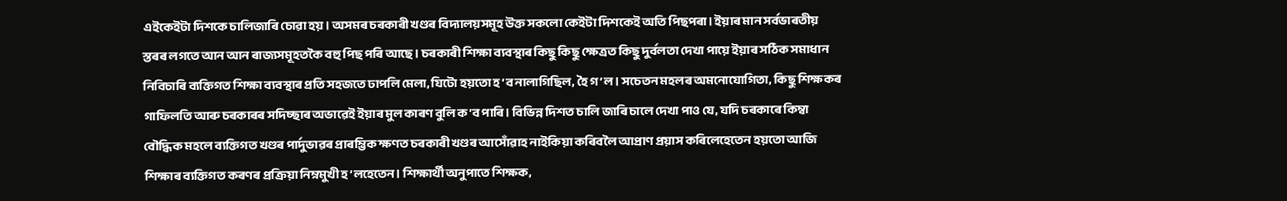এইকেইটা দিশকে চালিজাৰি চোৱা হয়। অসমৰ চৰকাৰী খণ্ডৰ বিদ্যালয়সমূহ উক্ত সকলো কেইটা দিশকেই অতি পিছপৰা। ইয়াৰ মান সৰ্বভাৰতীয় স্তৰৰ লগতে আন আন ৰাজ্যসমূহতকৈ বহু পিছ পৰি আছে। চৰকাৰী শিক্ষা ব্যবস্থাৰ কিছু কিছু ক্ষেত্রত কিছু দুৰ্বলতা দেখা পায়ে ইয়াৰ সঠিক সমাধান নিবিচাৰি ব্যক্তিগত শিক্ষা ব্যবস্থাৰ প্ৰতি সহজতে ঢাপলি মেলা, যিটো হয়তো হ’ব নালাগিছিল, হৈ গ’ল। সচেতন মহলৰ অমনোযোগিতা, কিছু শিক্ষকৰ গাফিলতি আৰু চৰকাৰৰ সদিচ্ছাৰ অভাৱেই ইয়াৰ মুল কাৰণ বুলি ক’ব পাৰি। বিভিন্ন দিশত চালি জাৰি চালে দেখা পাও যে, যদি চৰকাৰে কিম্বা বৌদ্ধিক মহলে ব্যক্তিগত খণ্ডৰ পাৰ্দুভাৱৰ প্ৰাৰম্ভিক ক্ষণত চৰকাৰী খণ্ডৰ আসোঁৱাহ নাইকিয়া কৰিবলৈ আপ্রাণ প্ৰয়াস কৰিলেহেতেন হয়তো আজি শিক্ষাৰ ব্যক্তিগত কৰণৰ প্ৰক্ৰিয়া নিম্নমুখী হ’লহেতেন। শিক্ষাৰ্থী অনুপাতে শিক্ষক,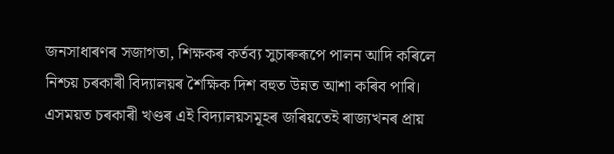জনসাধাৰণৰ সজাগতা, শিক্ষকৰ কৰ্তব্য সুচাৰুৰূপে পালন আদি কৰিলে নিশ্চয় চৰকাৰী বিদ্যালয়ৰ শৈক্ষিক দিশ বহুত উন্নত আশা কৰিব পাৰি।
এসময়ত চৰকাৰী খণ্ডৰ এই বিদ্যালয়সমূহৰ জৰিয়তেই ৰাজ্যখনৰ প্ৰায়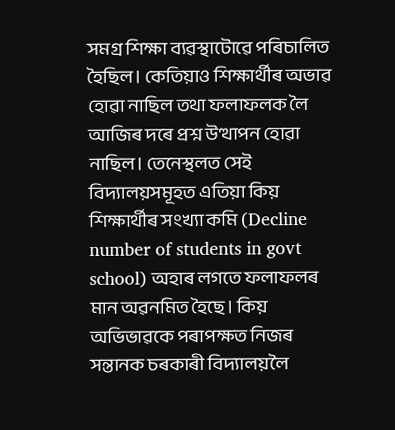সমগ্ৰ শিক্ষা ব্যৱস্থাটোৱে পৰিচালিত হৈছিল। কেতিয়াও শিক্ষাৰ্থীৰ অভাৱ হোৱা নাছিল তথা ফলাফলক লৈ আজিৰ দৰে প্ৰশ্ন উত্থাপন হোৱা নাছিল। তেনেস্থলত সেই বিদ্যালয়সমূহত এতিয়া কিয় শিক্ষাৰ্থীৰ সংখ্যা কমি (Decline number of students in govt school) অহাৰ লগতে ফলাফলৰ মান অৱনমিত হৈছে। কিয় অভিভাৱকে পৰাপক্ষত নিজৰ সন্তানক চৰকাৰী বিদ্যালয়লৈ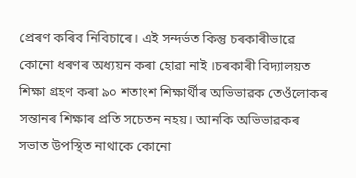প্ৰেৰণ কৰিব নিবিচাৰে। এই সন্দৰ্ভত কিন্তু চৰকাৰীভাৱে কোনো ধৰণৰ অধ্যয়ন কৰা হোৱা নাই ।চৰকাৰী বিদ্যালয়ত শিক্ষা গ্ৰহণ কৰা ৯০ শতাংশ শিক্ষাৰ্থীৰ অভিভাৱক তেওঁলোকৰ সন্তানৰ শিক্ষাৰ প্ৰতি সচেতন নহয়। আনকি অভিভাৱকৰ সভাত উপস্থিত নাথাকে কোনো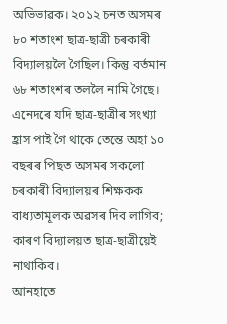অভিভাৱক। ২০১২ চনত অসমৰ ৮০ শতাংশ ছাত্ৰ-ছাত্ৰী চৰকাৰী বিদ্যালয়লৈ গৈছিল। কিন্তু বৰ্তমান ৬৮ শতাংশৰ তললৈ নামি গৈছে। এনেদৰে যদি ছাত্ৰ-ছাত্ৰীৰ সংখ্যা হ্ৰাস পাই গৈ থাকে তেন্তে অহা ১০ বছৰৰ পিছত অসমৰ সকলো চৰকাৰী বিদ্যালয়ৰ শিক্ষকক বাধ্যতামূলক অৱসৰ দিব লাগিব; কাৰণ বিদ্যালয়ত ছাত্ৰ-ছাত্ৰীয়েই নাথাকিব।
আনহাতে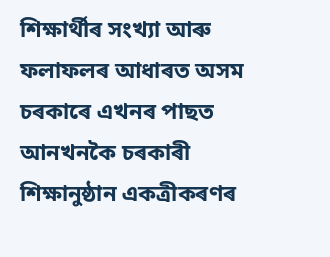শিক্ষাৰ্থীৰ সংখ্যা আৰু ফলাফলৰ আধাৰত অসম চৰকাৰে এখনৰ পাছত আনখনকৈ চৰকাৰী শিক্ষানুষ্ঠান একত্রীকৰণৰ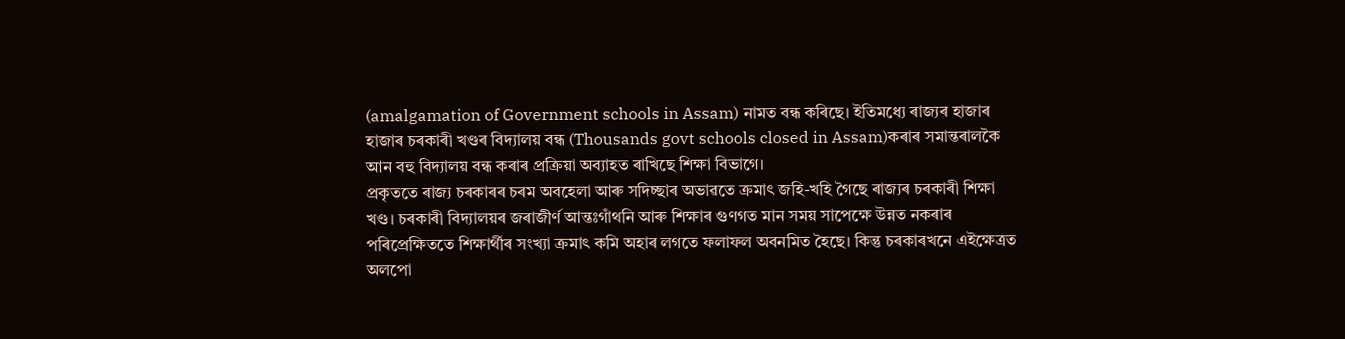(amalgamation of Government schools in Assam) নামত বন্ধ কৰিছে। ইতিমধ্যে ৰাজ্যৰ হাজাৰ হাজাৰ চৰকাৰী খণ্ডৰ বিদ্যালয় বন্ধ (Thousands govt schools closed in Assam)কৰাৰ সমান্তৰালকৈ আন বহু বিদ্যালয় বন্ধ কৰাৰ প্ৰক্ৰিয়া অব্যাহত ৰাখিছে শিক্ষা বিভাগে।
প্ৰকৃততে ৰাজ্য চৰকাৰৰ চৰম অবহেলা আৰু সদিচ্ছাৰ অভাৱতে ক্ৰমাৎ জহি-খহি গৈছে ৰাজ্যৰ চৰকাৰী শিক্ষা খণ্ড। চৰকাৰী বিদ্যালয়ৰ জৰাজীৰ্ণ আন্তঃগাঁথনি আৰু শিক্ষাৰ গুণগত মান সময় সাপেক্ষে উন্নত নকৰাৰ পৰিপ্ৰেক্ষিততে শিক্ষাৰ্থীৰ সংখ্যা ক্ৰমাৎ কমি অহাৰ লগতে ফলাফল অবনমিত হৈছে। কিন্তু চৰকাৰখনে এইক্ষেত্রত অলপো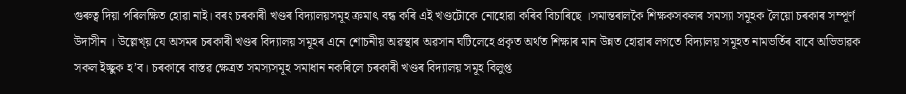গুৰুত্ব দিয়া পৰিলক্ষিত হোৱা নাই। বৰং চৰকাৰী খণ্ডৰ বিদ্যালয়সমূহ ক্ৰমাৎ বন্ধ কৰি এই খণ্ডটোকে নোহোৱা কৰিব বিচাৰিছে ।সমান্তৰালকৈ শিক্ষকসকলৰ সমস্যা সমূহক লৈয়ো চৰকাৰ সম্পূৰ্ণ উদাসীন । উল্লেখ্য় যে অসমৰ চৰকাৰী খণ্ডৰ বিদ্যালয় সমূহৰ এনে শোচনীয় অৱস্থাৰ অৱসান ঘটিলেহে প্ৰকৃত অৰ্থত শিক্ষাৰ মান উন্নত হোৱাৰ লগতে বিদ্যালয় সমূহত নামভৰ্তিৰ বাবে অভিভাৱক সকল ইচ্ছুক হ’ব। চৰকাৰে বাস্তৱ ক্ষেত্রত সমস্যসমূহ সমাধান নকৰিলে চৰকাৰী খণ্ডৰ বিদ্যালয় সমূহ বিলুপ্ত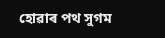হোৱাৰ পথ সুগম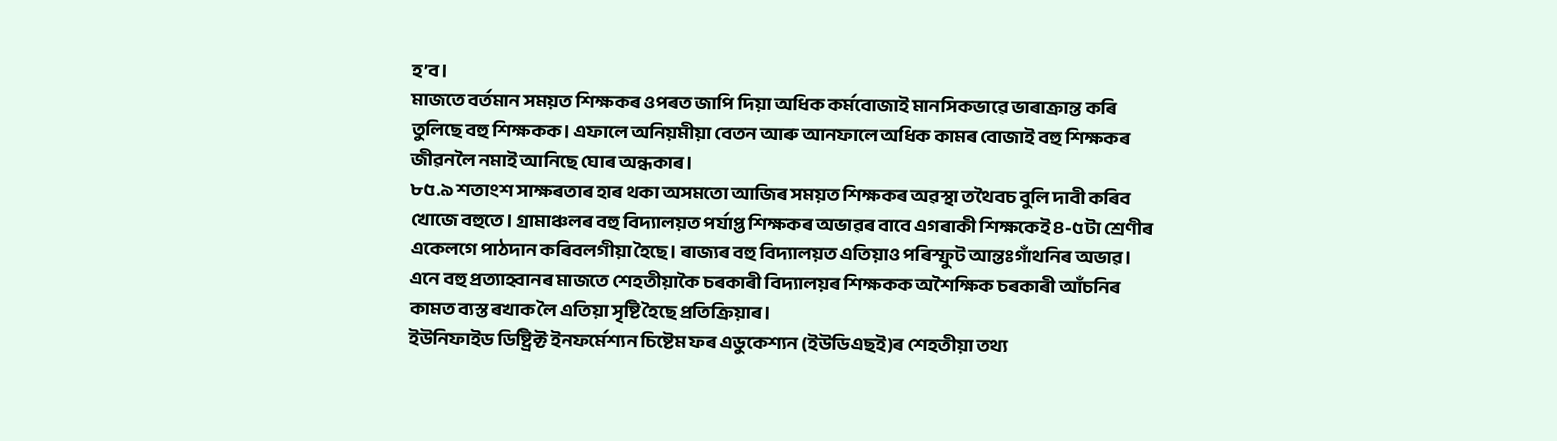হ’ব।
মাজতে বৰ্তমান সময়ত শিক্ষকৰ ওপৰত জাপি দিয়া অধিক কৰ্মবোজাই মানসিকভাৱে ভাৰাক্ৰান্ত কৰি তুলিছে বহু শিক্ষকক। এফালে অনিয়মীয়া বেতন আৰু আনফালে অধিক কামৰ বোজাই বহু শিক্ষকৰ জীৱনলৈ নমাই আনিছে ঘোৰ অন্ধকাৰ।
৮৫.৯ শতাংশ সাক্ষৰতাৰ হাৰ থকা অসমতো আজিৰ সময়ত শিক্ষকৰ অৱস্থা তথৈবচ বুলি দাবী কৰিব খোজে বহুতে। গ্ৰামাঞ্চলৰ বহু বিদ্যালয়ত পৰ্যাপ্ত শিক্ষকৰ অভাৱৰ বাবে এগৰাকী শিক্ষকেই ৪-৫টা শ্ৰেণীৰ একেলগে পাঠদান কৰিবলগীয়া হৈছে। ৰাজ্যৰ বহু বিদ্যালয়ত এতিয়াও পৰিস্ফুট আন্তঃগাঁথনিৰ অভাৱ। এনে বহু প্ৰত্যাহ্বানৰ মাজতে শেহতীয়াকৈ চৰকাৰী বিদ্যালয়ৰ শিক্ষকক অশৈক্ষিক চৰকাৰী আঁচনিৰ কামত ব্যস্ত ৰখাক লৈ এতিয়া সৃষ্টি হৈছে প্ৰতিক্ৰিয়াৰ।
ইউনিফাইড ডিষ্ট্ৰিক্ট ইনফৰ্মেশ্যন চিষ্টেম ফৰ এডুকেশ্যন (ইউডিএছই)ৰ শেহতীয়া তথ্য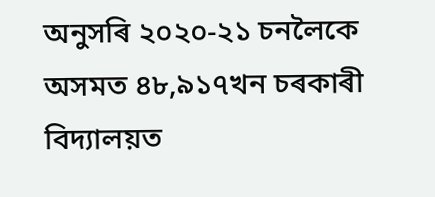অনুসৰি ২০২০-২১ চনলৈকে অসমত ৪৮,৯১৭খন চৰকাৰী বিদ্যালয়ত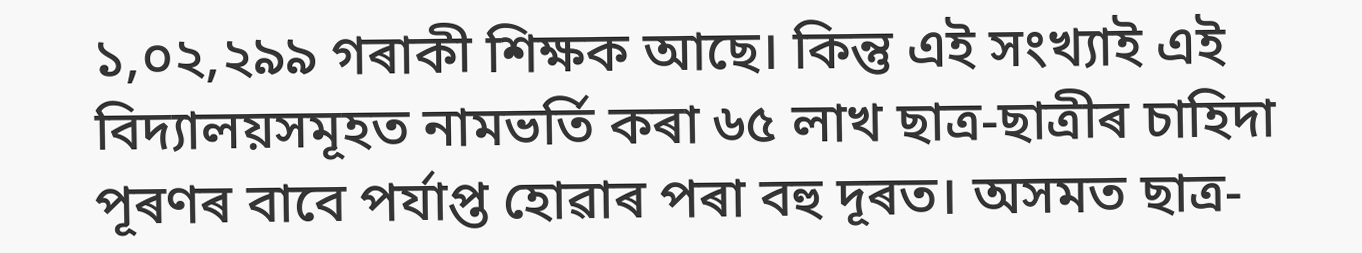১,০২,২৯৯ গৰাকী শিক্ষক আছে। কিন্তু এই সংখ্যাই এই বিদ্যালয়সমূহত নামভৰ্তি কৰা ৬৫ লাখ ছাত্ৰ-ছাত্ৰীৰ চাহিদা পূৰণৰ বাবে পৰ্যাপ্ত হোৱাৰ পৰা বহু দূৰত। অসমত ছাত্ৰ-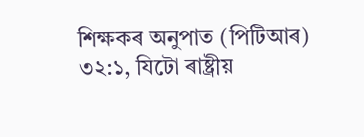শিক্ষকৰ অনুপাত (পিটিআৰ) ৩২:১, যিটো ৰাষ্ট্ৰীয়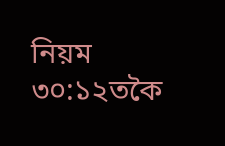নিয়ম ৩০:১২তকৈ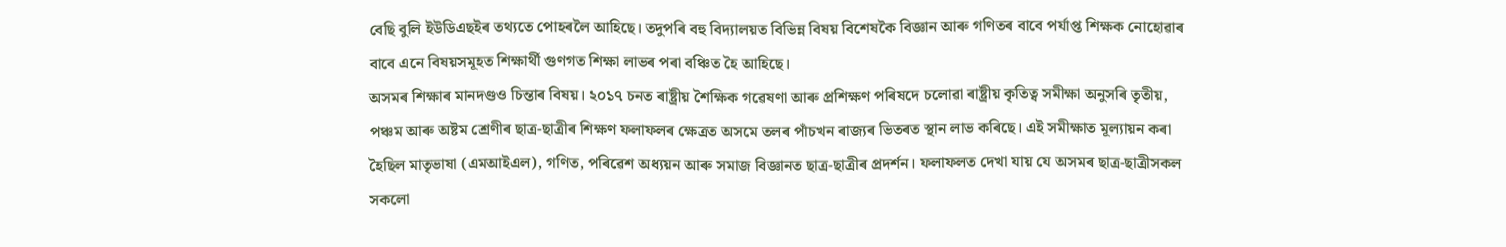বেছি বুলি ইউডিএছইৰ তথ্যতে পোহৰলৈ আহিছে। তদুপৰি বহু বিদ্যালয়ত বিভিন্ন বিষয় বিশেষকৈ বিজ্ঞান আৰু গণিতৰ বাবে পৰ্যাপ্ত শিক্ষক নোহোৱাৰ বাবে এনে বিষয়সমূহত শিক্ষাৰ্থী গুণগত শিক্ষা লাভৰ পৰা বঞ্চিত হৈ আহিছে।
অসমৰ শিক্ষাৰ মানদণ্ডও চিন্তাৰ বিষয়। ২০১৭ চনত ৰাষ্ট্ৰীয় শৈক্ষিক গৱেষণা আৰু প্ৰশিক্ষণ পৰিষদে চলোৱা ৰাষ্ট্ৰীয় কৃতিত্ব সমীক্ষা অনুসৰি তৃতীয়, পঞ্চম আৰু অষ্টম শ্ৰেণীৰ ছাত্ৰ-ছাত্ৰীৰ শিক্ষণ ফলাফলৰ ক্ষেত্ৰত অসমে তলৰ পাঁচখন ৰাজ্যৰ ভিতৰত স্থান লাভ কৰিছে। এই সমীক্ষাত মূল্যায়ন কৰা হৈছিল মাতৃভাষা (এমআইএল), গণিত, পৰিৱেশ অধ্যয়ন আৰু সমাজ বিজ্ঞানত ছাত্ৰ-ছাত্ৰীৰ প্ৰদৰ্শন। ফলাফলত দেখা যায় যে অসমৰ ছাত্ৰ-ছাত্ৰীসকল সকলো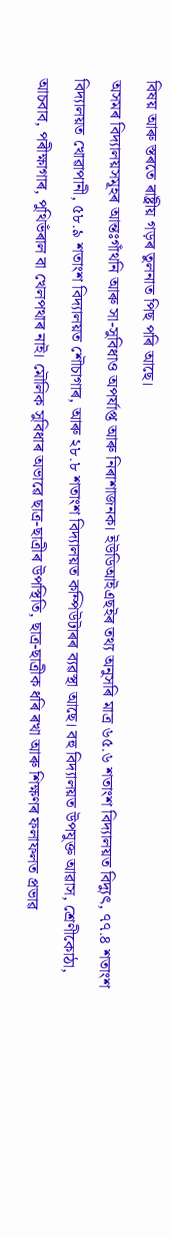বিষয় আৰু স্তৰতে ৰাষ্ট্ৰীয় গড়ৰ তুলনাত পিছ পৰি আছে।
অসমৰ বিদ্যালয়সমূহৰ আন্তঃগাঁথনি আৰু সা-সুবিধাও অপৰ্যাপ্ত আৰু নিৰাশাজনক। ইউডিআইএছইৰ তথ্য অনুসৰি মাত্ৰ ৬৫.৬ শতাংশ বিদ্যালয়ত বিদ্যুৎ, ৭৭.৪ শতাংশ বিদ্যালয়ত খোৱাপানী, ৫৮.৯ শতাংশ বিদ্যালয়ত শৌচাগাৰ, আৰু ২৮.৮ শতাংশ বিদ্যালয়ত কম্পিউটাৰৰ ব্যৱস্থা আছে। বহু বিদ্যালয়ত উপযুক্ত আৱাস, শ্ৰেণীকোঠা, আচবাব, পৰীক্ষাগাৰ, পুথিভঁৰাল বা খেলপথাৰ নাই। মৌলিক সুবিধাৰ অভাৱে ছাত্ৰ-ছাত্ৰীৰ উপস্থিতি, ছাত্ৰ-ছাত্ৰীক ধৰি ৰখা আৰু শিক্ষণৰ ফলাফলত প্ৰভাৱ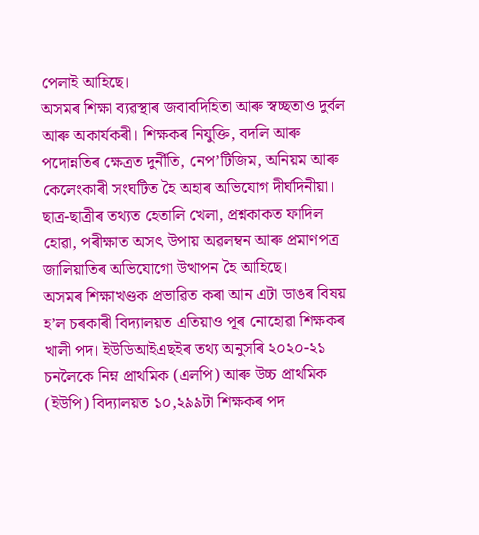পেলাই আহিছে।
অসমৰ শিক্ষা ব্যৱস্থাৰ জবাবদিহিতা আৰু স্বচ্ছতাও দুৰ্বল আৰু অকাৰ্যকৰী। শিক্ষকৰ নিযুক্তি, বদলি আৰু পদোন্নতিৰ ক্ষেত্ৰত দুৰ্নীতি, নেপ’টিজিম, অনিয়ম আৰু কেলেংকাৰী সংঘটিত হৈ অহাৰ অভিযোগ দীৰ্ঘদিনীয়া। ছাত্ৰ-ছাত্ৰীৰ তথ্যত হেতালি খেলা, প্ৰশ্নকাকত ফাদিল হোৱা, পৰীক্ষাত অসৎ উপায় অৱলম্বন আৰু প্ৰমাণপত্ৰ জালিয়াতিৰ অভিযোগো উত্থাপন হৈ আহিছে।
অসমৰ শিক্ষাখণ্ডক প্ৰভাৱিত কৰা আন এটা ডাঙৰ বিষয় হ’ল চৰকাৰী বিদ্যালয়ত এতিয়াও পূৰ নোহোৱা শিক্ষকৰ খালী পদ। ইউডিআইএছইৰ তথ্য অনুসৰি ২০২০-২১ চনলৈকে নিম্ন প্ৰাথমিক (এলপি) আৰু উচ্চ প্ৰাথমিক (ইউপি) বিদ্যালয়ত ১০,২৯৯টা শিক্ষকৰ পদ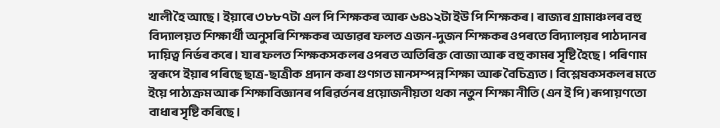খালী হৈ আছে। ইয়াৰে ৩৮৮৭টা এল পি শিক্ষকৰ আৰু ৬৪১২টা ইউ পি শিক্ষকৰ। ৰাজ্যৰ গ্ৰামাঞ্চলৰ বহু বিদ্যালয়ত শিক্ষাৰ্থী অনুসৰি শিক্ষকৰ অভাৱৰ ফলত এজন-দুজন শিক্ষকৰ ওপৰতে বিদ্যালয়ৰ পাঠদানৰ দায়িত্ব নিৰ্ভৰ কৰে। যাৰ ফলত শিক্ষকসকলৰ ওপৰত অতিৰিক্ত বোজা আৰু বহু কামৰ সৃষ্টি হৈছে। পৰিণাম স্বৰূপে ইয়াৰ পৰিছে ছাত্ৰ-ছাত্ৰীক প্ৰদান কৰা গুণগত মানসম্পন্ন শিক্ষা আৰু বৈচিত্ৰ্যত। বিশ্লেষকসকলৰ মতে ইয়ে পাঠ্যক্ৰম আৰু শিক্ষাবিজ্ঞানৰ পৰিৱৰ্তনৰ প্ৰয়োজনীয়তা থকা নতুন শিক্ষা নীতি (এন ই পি) ৰূপায়ণতো বাধাৰ সৃষ্টি কৰিছে।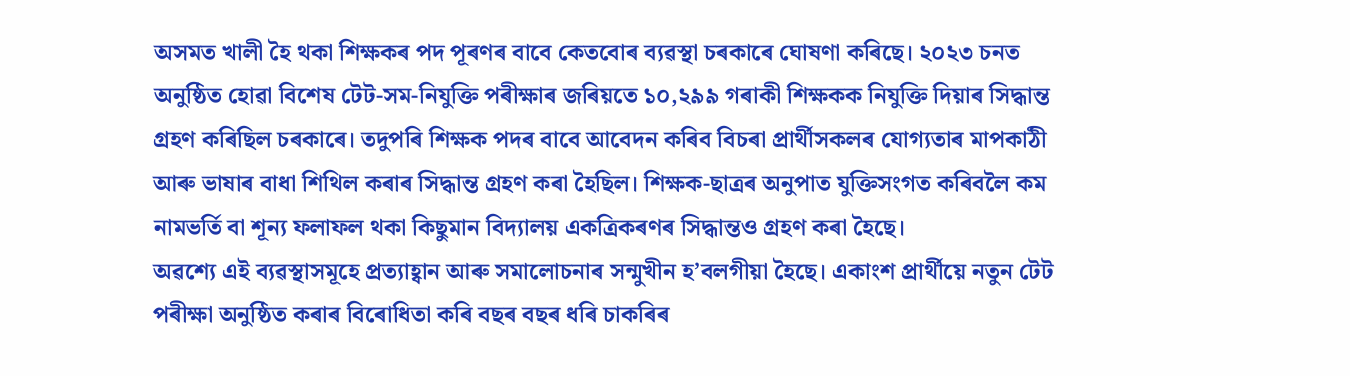অসমত খালী হৈ থকা শিক্ষকৰ পদ পূৰণৰ বাবে কেতবোৰ ব্যৱস্থা চৰকাৰে ঘোষণা কৰিছে। ২০২৩ চনত অনুষ্ঠিত হোৱা বিশেষ টেট-সম-নিযুক্তি পৰীক্ষাৰ জৰিয়তে ১০,২৯৯ গৰাকী শিক্ষকক নিযুক্তি দিয়াৰ সিদ্ধান্ত গ্ৰহণ কৰিছিল চৰকাৰে। তদুপৰি শিক্ষক পদৰ বাবে আবেদন কৰিব বিচৰা প্ৰাৰ্থীসকলৰ যোগ্যতাৰ মাপকাঠী আৰু ভাষাৰ বাধা শিথিল কৰাৰ সিদ্ধান্ত গ্ৰহণ কৰা হৈছিল। শিক্ষক-ছাত্ৰৰ অনুপাত যুক্তিসংগত কৰিবলৈ কম নামভৰ্তি বা শূন্য ফলাফল থকা কিছুমান বিদ্যালয় একত্ৰিকৰণৰ সিদ্ধান্তও গ্ৰহণ কৰা হৈছে।
অৱশ্যে এই ব্যৱস্থাসমূহে প্ৰত্যাহ্বান আৰু সমালোচনাৰ সন্মুখীন হ’বলগীয়া হৈছে। একাংশ প্ৰাৰ্থীয়ে নতুন টেট পৰীক্ষা অনুষ্ঠিত কৰাৰ বিৰোধিতা কৰি বছৰ বছৰ ধৰি চাকৰিৰ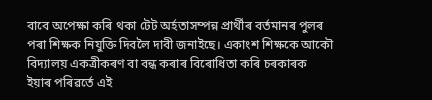বাবে অপেক্ষা কৰি থকা টেট অৰ্হতাসম্পন্ন প্ৰাৰ্থীৰ বৰ্তমানৰ পুলৰ পৰা শিক্ষক নিযুক্তি দিবলৈ দাবী জনাইছে। একাংশ শিক্ষকে আকৌ বিদ্যালয় একত্ৰীকৰণ বা বন্ধ কৰাৰ বিৰোধিতা কৰি চৰকাৰক ইয়াৰ পৰিৱৰ্তে এই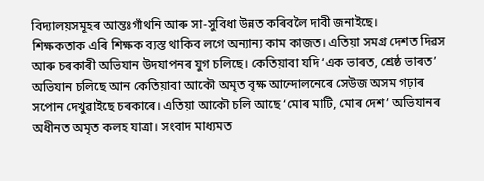বিদ্যালয়সমূহৰ আন্তঃগাঁথনি আৰু সা-সুবিধা উন্নত কৰিবলৈ দাবী জনাইছে।
শিক্ষকতাক এৰি শিক্ষক ব্যস্ত থাকিব লগে অন্যান্য কাম কাজত। এতিয়া সমগ্ৰ দেশত দিৱস আৰু চৰকাৰী অভিযান উদযাপনৰ যুগ চলিছে। কেতিয়াবা যদি ‘এক ভাৰত, শ্ৰেষ্ঠ ভাৰত’ অভিযান চলিছে আন কেতিয়াবা আকৌ অমৃত বৃক্ষ আন্দোলনেৰে সেউজ অসম গঢ়াৰ সপোন দেখুৱাইছে চৰকাৰে। এতিয়া আকৌ চলি আছে ‘মোৰ মাটি, মোৰ দেশ’ অভিযানৰ অধীনত অমৃত কলহ যাত্ৰা। সংবাদ মাধ্যমত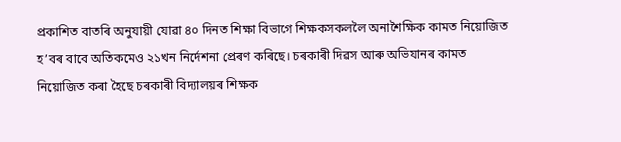প্ৰকাশিত বাতৰি অনুযায়ী যোৱা ৪০ দিনত শিক্ষা বিভাগে শিক্ষকসকললৈ অনাশৈক্ষিক কামত নিয়োজিত হ’বৰ বাবে অতিকমেও ২১খন নিৰ্দেশনা প্ৰেৰণ কৰিছে। চৰকাৰী দিৱস আৰু অভিযানৰ কামত নিয়োজিত কৰা হৈছে চৰকাৰী বিদ্যালয়ৰ শিক্ষক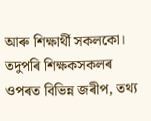আৰু শিক্ষাৰ্থী সকলকো। তদুপৰি শিক্ষকসকলৰ ওপৰত বিভিন্ন জৰীপ, তথ্য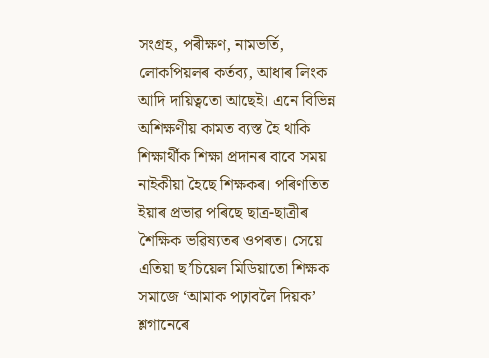সংগ্ৰহ, পৰীক্ষণ, নামভৰ্তি, লোকপিয়লৰ কৰ্তব্য, আধাৰ লিংক আদি দায়িত্বতো আছেই। এনে বিভিন্ন অশিক্ষণীয় কামত ব্যস্ত হৈ থাকি শিক্ষাৰ্থীক শিক্ষা প্ৰদানৰ বাবে সময় নাইকীয়া হৈছে শিক্ষকৰ। পৰিণতিত ইয়াৰ প্ৰভাৱ পৰিছে ছাত্ৰ-ছাত্ৰীৰ শৈক্ষিক ভৱিষ্যতৰ ওপৰত। সেয়ে এতিয়া ছ’চিয়েল মিডিয়াতো শিক্ষক সমাজে ‘আমাক পঢ়াবলৈ দিয়ক’ শ্লগানেৰে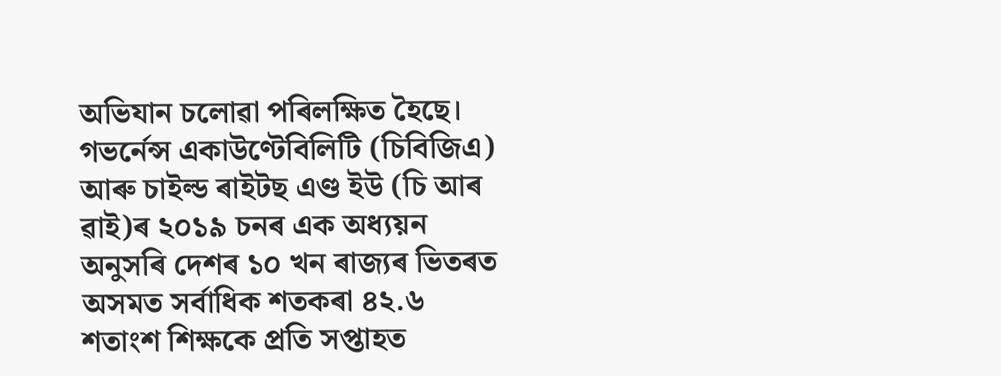অভিযান চলোৱা পৰিলক্ষিত হৈছে।
গভৰ্নেন্স একাউণ্টেবিলিটি (চিবিজিএ) আৰু চাইল্ড ৰাইটছ এণ্ড ইউ (চি আৰ ৱাই)ৰ ২০১৯ চনৰ এক অধ্যয়ন অনুসৰি দেশৰ ১০ খন ৰাজ্যৰ ভিতৰত অসমত সৰ্বাধিক শতকৰা ৪২.৬ শতাংশ শিক্ষকে প্ৰতি সপ্তাহত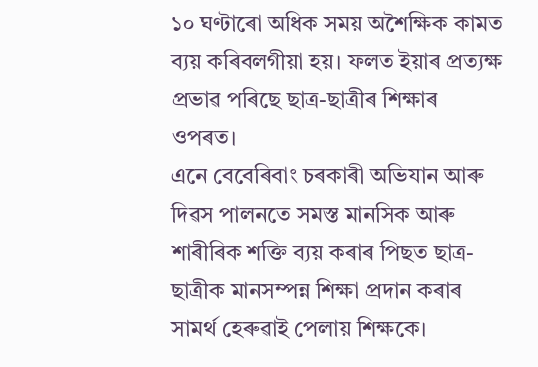১০ ঘণ্টাৰো অধিক সময় অশৈক্ষিক কামত ব্যয় কৰিবলগীয়া হয়। ফলত ইয়াৰ প্ৰত্যক্ষ প্ৰভাৱ পৰিছে ছাত্ৰ-ছাত্ৰীৰ শিক্ষাৰ ওপৰত।
এনে বেবেৰিবাং চৰকাৰী অভিযান আৰু দিৱস পালনতে সমস্ত মানসিক আৰু শাৰীৰিক শক্তি ব্যয় কৰাৰ পিছত ছাত্ৰ-ছাত্ৰীক মানসম্পন্ন শিক্ষা প্ৰদান কৰাৰ সামৰ্থ হেৰুৱাই পেলায় শিক্ষকে।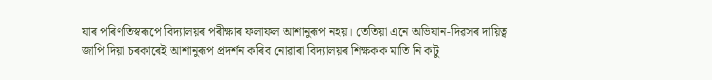যাৰ পৰিণতিস্বৰূপে বিদ্যালয়ৰ পৰীক্ষাৰ ফলাফল আশানুৰূপ নহয়। তেতিয়া এনে অভিযান-দিৱসৰ দায়িত্ব জাপি দিয়া চৰকাৰেই আশানুৰূপ প্ৰদৰ্শন কৰিব নোৱাৰা বিদ্যালয়ৰ শিক্ষকক মাতি নি কটু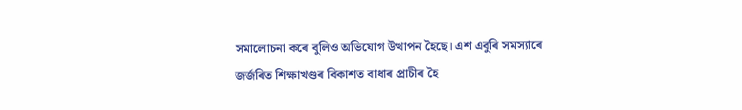সমালোচনা কৰে বুলিও অভিযোগ উত্থাপন হৈছে। এশ এবুৰি সমস্যাৰে জৰ্জৰিত শিক্ষাখণ্ডৰ বিকাশত বাধাৰ প্ৰাচীৰ হৈ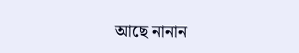আছে নানান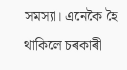সমস্যা। এনেকৈ হৈ থাকিলে চৰকাৰী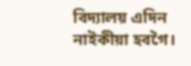বিদ্যালয় এদিন নাইকীয়া হবগৈ।